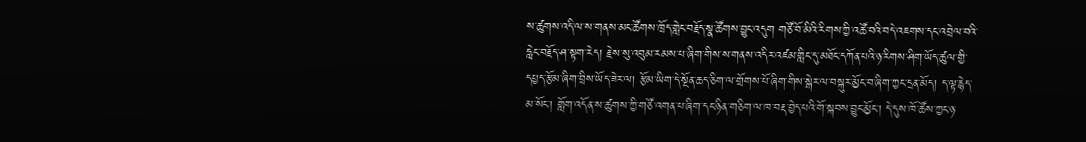ས་ཚུགས་འདི་ལ་ས་གནས་མང་ཚོགས་ཁྲོད་གླེང་བརྗོད་སྣ་ཚོགས་བྱུང་འདུག གཙོ་བོ་མིའི་རིགས་ཀྱི་འཚོ་བའི་བདེ་འཇགས་དང་འབྲེལ་བའི་ཧླེང་བརྗོད་ཤ་སྟག་རེད། རྗེས་སུ་འབུམ་རམས་པ་ཞིག་གིས་ས་གནས་འདིར་འཛམ་གླིང་དུ་མཐོང་དཀོན་པའི་ཉ་རིགས་ཤིག་ཡོད་ཚུལ་གྱི་དཔྱད་རྩོམ་ཞིག་བྲིས་ཡོད་ཟེར་ལ། རྩོམ་ཡིག་དེ་སྔོན་ཆད་ཅིག་ལ་གྲོགས་པོ་ཞིག་གིས་སྒེར་ལ་བསྐུར་མྱོང་བ་ཞིག་ཀྱང་དྲན་མོད། ད་ལྟ་རྙེད་མ་སོང་། གློག་འདོན་ས་ཚུགས་ཀྱི་གཙོ་འགན་པ་ཞིག་དང་ཉིན་གཅིག་ལ་ཁ་བརྡ་བྱེད་པའི་གོ་སྐབས་བྱུང་མྱོང་། དེ་དུས་ཁོ་ཚོས་ཀྱང་ཉ་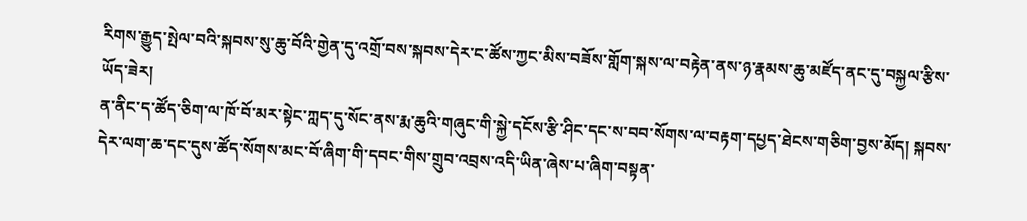རིགས་རྒྱུད་སྤེལ་བའི་སྐབས་སུ་ཆུ་བོའི་གྱེན་དུ་འགྲོ་བས་སྐབས་དེར་ང་ཚོས་ཀྱང་མིས་བཟོས་གློག་སྐས་ལ་བརྟེན་ནས་ཉ་རྣམས་ཆུ་མཛོད་ནང་དུ་བསྐྱལ་རྩིས་ཡོད་ཟེར།
ན་ནིང་ད་ཚོད་ཅིག་ལ་ཁོ་བོ་མར་སྟེང་ཀླད་དུ་སོང་ནས་རྨ་ཆུའི་གཞུང་གི་སྐྱེ་དངོས་རྩི་ཤིང་དང་ས་བབ་སོགས་ལ་བརྟག་དཔྱད་ཐེངས་གཅིག་བྱས་མོད། སྐབས་དེར་ལག་ཆ་དང་དུས་ཚོད་སོགས་མང་བོ་ཞིག་གི་དབང་གིས་གྲུབ་འབྲས་འདི་ཡིན་ཞེས་པ་ཞིག་བསྟན་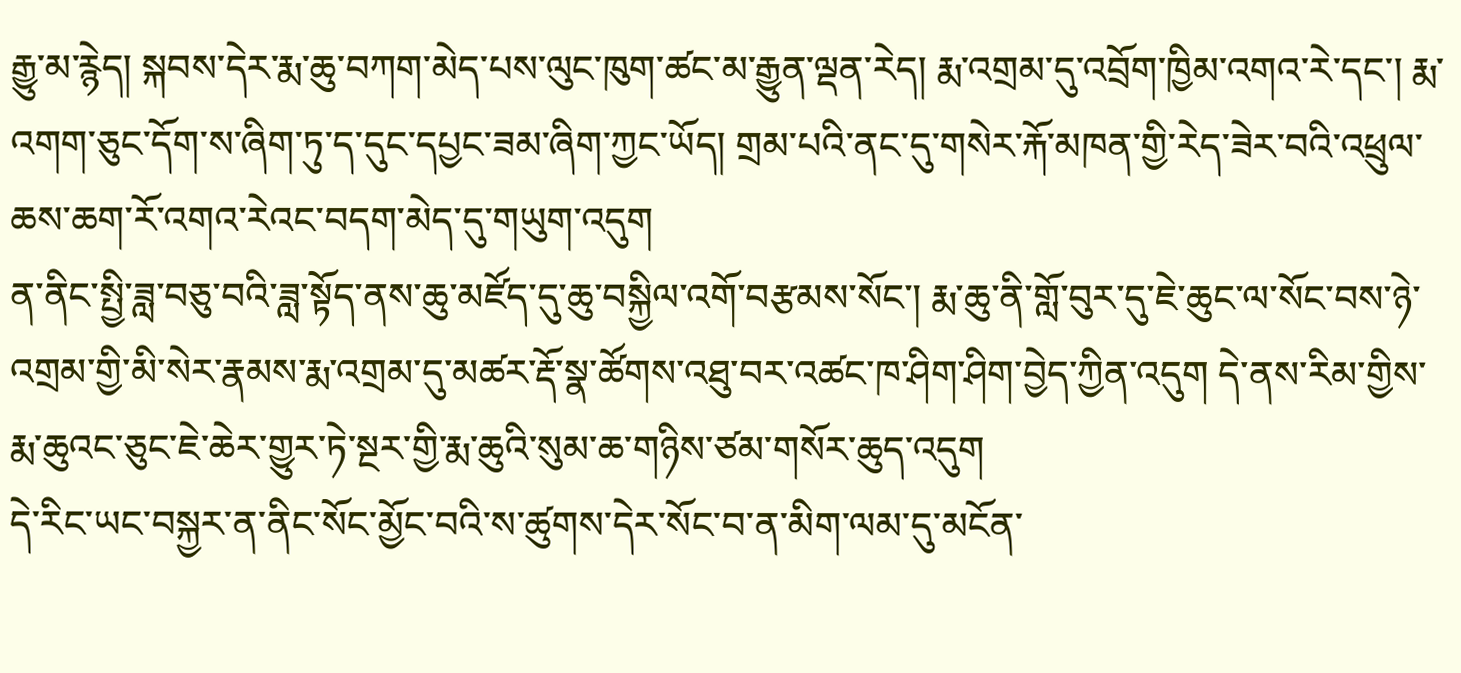རྒྱུ་མ་རྙེད། སྐབས་དེར་རྨ་ཆུ་བཀག་མེད་པས་ལུང་ཁུག་ཚང་མ་རྒྱུན་ལྡན་རེད། རྨ་འགྲམ་དུ་འབྲོག་ཁྱིམ་འགའ་རེ་དང་། རྨ་འགག་ཅུང་དོག་ས་ཞིག་ཏུ་ད་དུང་དཔྱང་ཟམ་ཞིག་ཀྱང་ཡོད། གྲམ་པའི་ནང་དུ་གསེར་རྐོ་མཁན་གྱི་རེད་ཟེར་བའི་འཕྲུལ་ཆས་ཆག་རོ་འགའ་རེའང་བདག་མེད་དུ་གཡུག་འདུག
ན་ནིང་སྤྱི་ཟླ་བཅུ་བའི་ཟླ་སྟོད་ནས་ཆུ་མཛོད་དུ་ཆུ་བསྐྱིལ་འགོ་བརྩམས་སོང་། རྨ་ཆུ་ནི་གློ་བུར་དུ་ཇེ་ཆུང་ལ་སོང་བས་ཉེ་འགྲམ་གྱི་མི་སེར་རྣམས་རྨ་འགྲམ་དུ་མཚར་རྡོ་སྣ་ཚོགས་འཐུ་བར་འཚང་ཁ་ཤིག་ཤིག་བྱེད་ཀྱིན་འདུག དེ་ནས་རིམ་གྱིས་རྨ་ཆུའང་ཅུང་ཇེ་ཆེར་གྱུར་ཏེ་སྔར་གྱི་རྨ་ཆུའི་སུམ་ཆ་གཉིས་ཙམ་གསོར་ཆུད་འདུག
དེ་རིང་ཡང་བསྐྱར་ན་ནིང་སོང་མྱོང་བའི་ས་ཚུགས་དེར་སོང་བ་ན་མིག་ལམ་དུ་མངོན་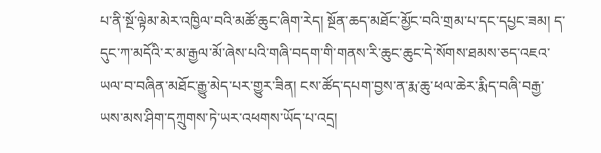པ་ནི་སྔོ་ལྟེམ་མེར་འཁྱིལ་བའི་མཚོ་ཆུང་ཞིག་རེད། སྔོན་ཆད་མཐོང་མྱོང་བའི་གྲམ་པ་དང་དཔྱང་ཟམ། ད་དུང་ཀ་མདོའི་ར་མ་རྒྱལ་མོ་ཞེས་པའི་གཞི་བདག་གི་གནས་རི་ཆུང་ཆུང་དེ་སོགས་ཐམས་ཅད་འཇའ་ཡལ་བ་བཞིན་མཐོང་རྒྱུ་མེད་པར་གྱུར་ཟིན། ངས་ཚོད་དཔག་བྱས་ན་རྨ་ཆུ་ཕལ་ཆེར་རྨིད་བཞི་བརྒྱ་ཡས་མས་ཤིག་དཀྲུགས་ཏེ་ཡར་འཕགས་ཡོད་པ་འདྲ།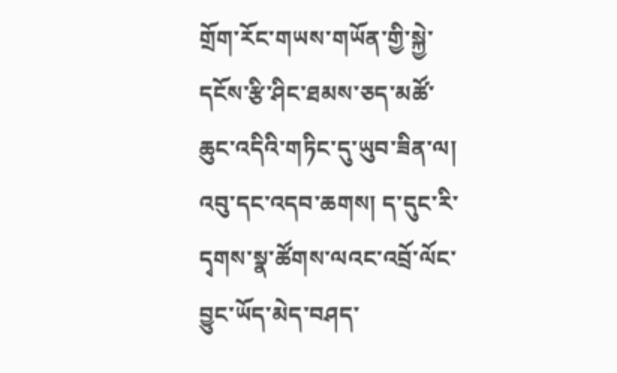གྲོག་རོང་གཡས་གཡོན་གྱི་སྐྱེ་དངོས་རྩི་ཤིང་ཐམས་ཅད་མཚོ་ཆུང་འདིའི་གཏིང་དུ་ཡུབ་ཟིན་ལ། འབུ་དང་འདབ་ཆགས། ད་དུང་རི་དྭགས་སྣ་ཚོགས་ལའང་འབྲོ་ལོང་བྱུང་ཡོད་མེད་བཤད་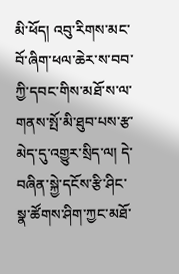མི་ཕོད། འབུ་རིགས་མང་བོ་ཞིག་ཕལ་ཆེར་ས་བབ་ཀྱི་དབང་གིས་མཐོ་ས་ལ་གནས་སྤོ་མི་ཐུབ་པས་རྩ་མེད་དུ་འགྱུར་སྲིད་ལ། དེ་བཞིན་སྐྱེ་དངོས་རྩི་ཤིང་སྣ་ཚོགས་ཤིག་ཀྱང་མཐོ་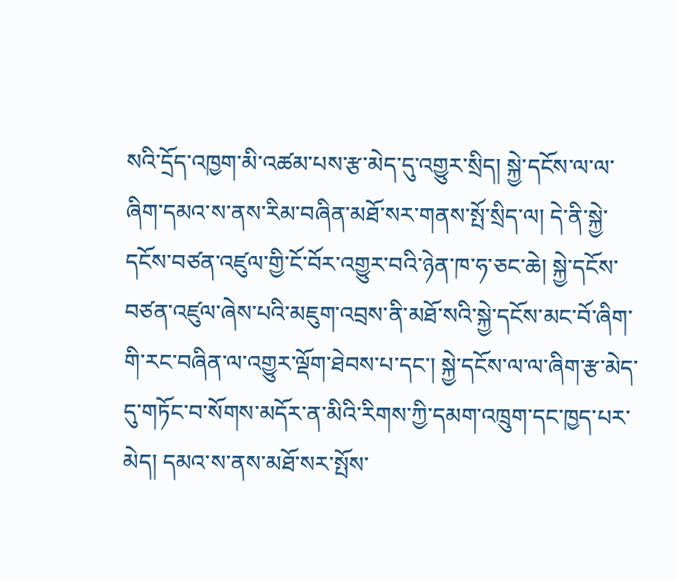སའི་དྲོད་འཁྱག་མི་འཚམ་པས་རྩ་མེད་དུ་འགྱུར་སྲིད། སྐྱེ་དངོས་ལ་ལ་ཞིག་དམའ་ས་ནས་རིམ་བཞིན་མཐོ་སར་གནས་སྤོ་སྲིད་ལ། དེ་ནི་སྐྱེ་དངོས་བཙན་འཛུལ་གྱི་ངོ་བོར་འགྱུར་བའི་ཉེན་ཁ་ཧ་ཅང་ཆེ། སྐྱེ་དངོས་བཙན་འཛུལ་ཞེས་པའི་མཇུག་འབྲས་ནི་མཐོ་སའི་སྐྱེ་དངོས་མང་བོ་ཞིག་གི་རང་བཞིན་ལ་འགྱུར་ལྡོག་ཐེབས་པ་དང་། སྐྱེ་དངོས་ལ་ལ་ཞིག་རྩ་མེད་དུ་གཏོང་བ་སོགས་མདོར་ན་མིའི་རིགས་ཀྱི་དམག་འཁྲུག་དང་ཁྱད་པར་མེད། དམའ་ས་ནས་མཐོ་སར་སྤོས་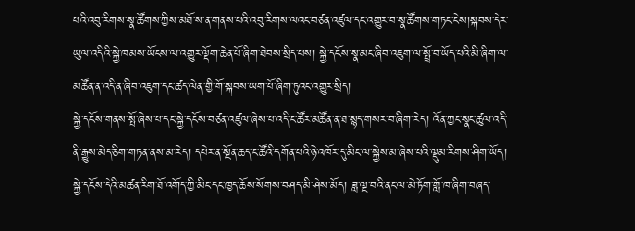པའི་འབུ་རིགས་སྣ་ཚོགས་ཀྱིས་མཐོ་ས་ན་གནས་པའི་འབུ་རིགས་ལའང་བཙན་འཛུལ་དང་འགྱུར་བ་སྣ་ཚོགས་གཏང་ངེས།སྐབས་དེར་ཡུལ་འདིའི་སྐྱེ་ཁམས་ཡོངས་ལ་འགྱུར་ལྡོག་ཆེན་པོ་ཞིག་ཐེབས་སྲིད་པས། སྐྱེ་དངོས་སྣ་མང་ཞིབ་འཇུག་ལ་སྤྲོ་བ་ཡོད་པའི་མི་ཞིག་ལ་མཚོན་ན་འདི་ན་ཞིབ་འཇུག་དང་ཚད་ལེན་གྱི་གོ་སྐབས་ཡག་པོ་ཞིག་ཏུའང་འགྱུར་སྲིད།
སྐྱེ་དངོས་གནས་སྤོ་ཞེས་པ་དང་སྐྱེ་དངོས་བཙན་འཛུལ་ཞེས་པ་འདི་ང་ཚོར་མཚོན་ན་ཐ་སྙད་གསར་བ་ཞིག་རེད། འོན་ཀྱང་སྣང་ཚུལ་འདི་ནི་རྒྱུས་མེད་ཅིག་གཏན་ནས་མ་རེད། དཔེར་ན་སྔོན་ཆད་ང་ཚོའི་དགོན་པའི་ཉེ་འཁོར་དུ་མིང་ལ་སྐྱེས་མ་ཞེས་པའི་ལྡུམ་རིགས་ཤིག་ཡོད། སྐྱེ་དངོས་དེའི་མཚན་རིག་ཐོ་འགོད་ཀྱི་མིང་དང་ཁྱད་ཆོས་སོགས་བཤད་མི་ཤེས་མོད། ཟླ་ལྔ་བའི་ནང་ལ་མེ་ཏོག་གློ་ཁ་ཞིག་བཞད་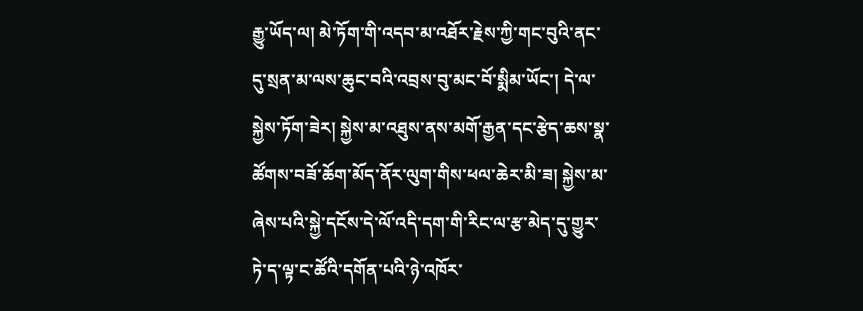རྒྱུ་ཡོད་ལ། མེ་ཏོག་གི་འདབ་མ་འཐོར་རྗེས་ཀྱི་གང་བུའི་ནང་དུ་སྲན་མ་ལས་ཆུང་བའི་འབྲས་བུ་མང་བོ་སྨིམ་ཡོང་། དེ་ལ་སྐྱེས་ཏོག་ཟེར། སྐྱེས་མ་འཐུས་ནས་མགོ་རྒྱན་དང་རྩེད་ཆས་སྣ་ཚོགས་བཟོ་ཆོག་མོད་ནོར་ལུག་གིས་ཕལ་ཆེར་མི་ཟ། སྐྱེས་མ་ཞེས་པའི་སྐྱེ་དངོས་དེ་ལོ་འདི་དག་གི་རིང་ལ་རྩ་མེད་དུ་གྱུར་ཏེ་ད་ལྟ་ང་ཚོའི་དགོན་པའི་ཉེ་འཁོར་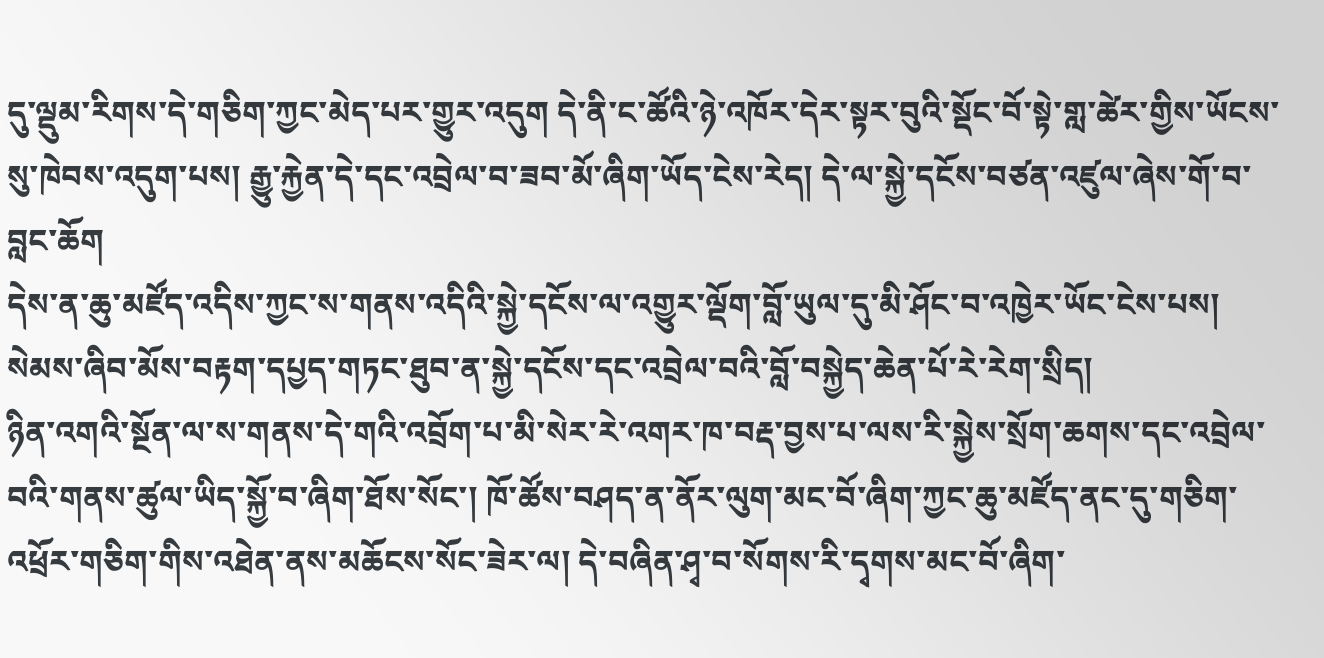དུ་ལྡུམ་རིགས་དེ་གཅིག་ཀྱང་མེད་པར་གྱུར་འདུག དེ་ནི་ང་ཚོའི་ཉེ་འཁོར་དེར་སྟར་བུའི་སྡོང་བོ་སྟེ་གླ་ཚེར་གྱིས་ཡོངས་སུ་ཁེབས་འདུག་པས། རྒྱུ་རྐྱེན་དེ་དང་འབྲེལ་བ་ཟབ་མོ་ཞིག་ཡོད་ངེས་རེད། དེ་ལ་སྐྱེ་དངོས་བཙན་འཛུལ་ཞེས་གོ་བ་བླང་ཆོག
དེས་ན་ཆུ་མཛོད་འདིས་ཀྱང་ས་གནས་འདིའི་སྐྱེ་དངོས་ལ་འགྱུར་ལྡོག་བློ་ཡུལ་དུ་མི་ཤོང་བ་འཁྱེར་ཡོང་ངེས་པས། སེམས་ཞིབ་མོས་བརྟག་དཔྱད་གཏང་ཐུབ་ན་སྐྱེ་དངོས་དང་འབྲེལ་བའི་བློ་བསྐྱེད་ཆེན་པོ་རེ་རེག་སྲིད།
ཉིན་འགའི་སྔོན་ལ་ས་གནས་དེ་གའི་འབྲོག་པ་མི་སེར་རེ་འགར་ཁ་བརྡ་བྱས་པ་ལས་རི་སྐྱེས་སྲོག་ཆགས་དང་འབྲེལ་བའི་གནས་ཚུལ་ཡིད་སྐྱོ་བ་ཞིག་ཐོས་སོང་། ཁོ་ཚོས་བཤད་ན་ནོར་ལུག་མང་བོ་ཞིག་ཀྱང་ཆུ་མཛོད་ནང་དུ་གཅིག་འཕྲོར་གཅིག་གིས་འཐེན་ནས་མཆོངས་སོང་ཟེར་ལ། དེ་བཞིན་ཤྭ་བ་སོགས་རི་དྭགས་མང་བོ་ཞིག་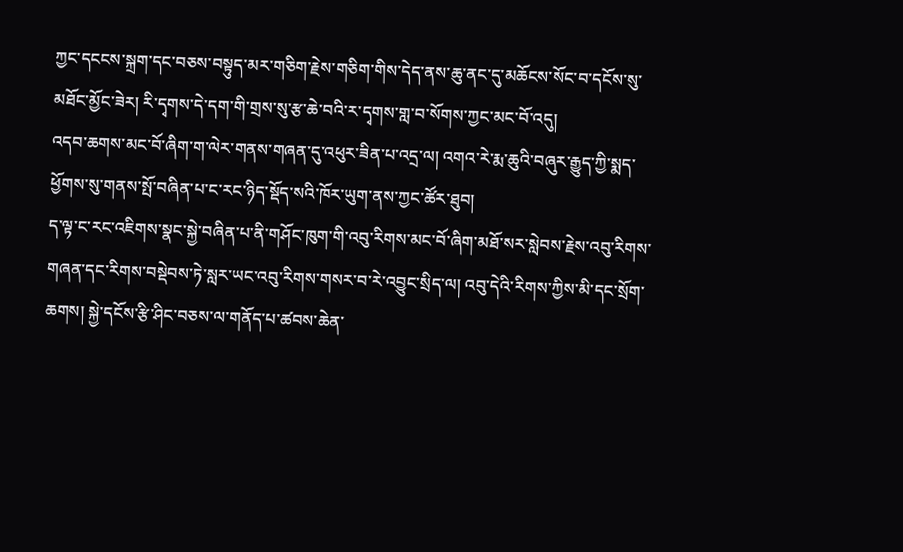ཀྱང་དངངས་སྐྲག་དང་བཅས་བསྟུད་མར་གཅིག་རྗེས་གཅིག་གིས་དེད་ནས་ཆུ་ནང་དུ་མཆོངས་སོང་བ་དངོས་སུ་མཐོང་མྱོང་ཟེར། རི་དྭགས་དེ་དག་གི་གྲས་སུ་རྩ་ཆེ་བའི་ར་དྭགས་གླ་བ་སོགས་ཀྱང་མང་བོ་འདུ།
འདབ་ཆགས་མང་བོ་ཞིག་ག་ལེར་གནས་གཞན་དུ་འཕུར་ཟིན་པ་འདྲ་ལ། འགའ་རེ་རྨ་ཆུའི་བཞུར་རྒྱུད་ཀྱི་སྨད་ཕྱོགས་སུ་གནས་སྤོ་བཞིན་པ་ང་རང་ཉིད་སྡོད་སའི་ཁོར་ཡུག་ནས་ཀྱང་ཚོར་ཐུབ།
ད་ལྟ་ང་རང་འཇིགས་སྣང་སྐྱེ་བཞིན་པ་ནི་གཤོང་ཁུག་གི་འབུ་རིགས་མང་བོ་ཞིག་མཐོ་སར་སླེབས་རྗེས་འབུ་རིགས་གཞན་དང་རིགས་བསྡེབས་ཏེ་སླར་ཡང་འབུ་རིགས་གསར་བ་རེ་འབྱུང་སྲིད་ལ། འབུ་དེའི་རིགས་ཀྱིས་མི་དང་སྲོག་ཆགས། སྐྱེ་དངོས་རྩི་ཤིང་བཅས་ལ་གནོད་པ་ཚབས་ཆེན་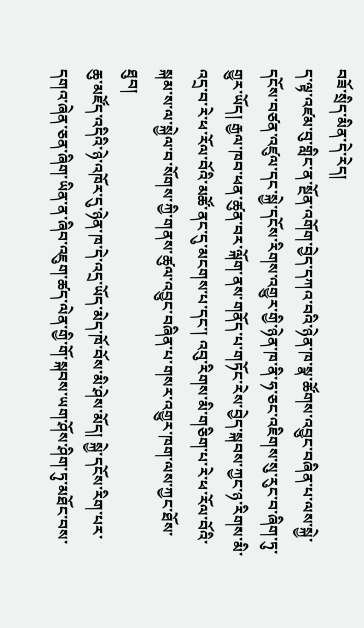བཟོ་སྲིད་མིན་དེ་རེད།
ད་ལྟ་འཛམ་བུ་གླིང་ན་སྔོན་འགོག་བྱེད་དཀའ་བའི་ཉེན་ཁ་སྣ་ཚོགས་འབྱུང་བཞིན་པ་ལས་སྐྱེ་དངོས་བཙན་འཛུལ་དང་སྐྱེ་དངོས་རིགས་འགྱུར་གྱི་ཉེན་ཁ་ནི་ཧ་ཅང་འཇིགས་སུ་རུང་བ་ཞིག་ཏུ་གྱུར་ཡོད། རྒྱལ་ཁབ་ཕན་ཚུན་བར་ལྐོག་ནས་གནོད་པ་གཏོང་རེས་བྱེད་སྐབས་ཀྱང་ཉ་རིགས་མི་འདྲ་བ་རེ་ཕ་རོལ་བོའི་མཚོ་ནང་དུ་མངགས་པ་དང་། འབུ་རིགས་མི་གཅིག་པ་རེ་ཕ་རོལ་བོའི་སྐམ་ས་ལ་སྐྱེལ་བ་སོགས་ཀྱི་གནས་ཚུལ་འབྱུང་བཞིན་པ་གསར་འགྱུར་ཁག་ལས་ཀྱང་ཐོས་ཐུབ།
ཆུ་མཛོད་འདིའི་ཉེ་འཁོར་དུ་ཉེན་ཁ་དེ་འདྲ་ཡོད་མེད་ཁོ་བོས་མི་ཤེས་མོད། སྐྱེ་དངོས་རིག་པར་དགའ་ཞེན་ཅན་ཞིག་ཡིན་ན་ཞིབ་འཇུག་ཚད་ལེན་གྱི་གོ་སྐབས་ཡག་ཤོས་ཤིག་ཏུ་མཐོང་བས་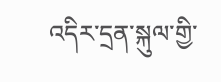འདིར་དྲན་སྐུལ་གྱི་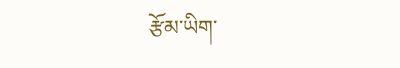རྩོམ་ཡིག་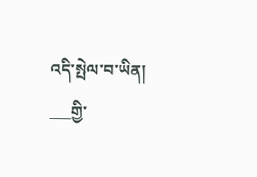འདི་སྤེལ་བ་ཡིན།
___གྱི་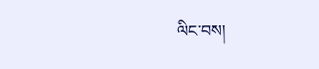ལིང་བས།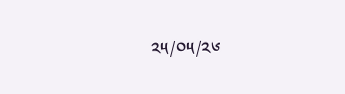༢༥/༠༥/༢༦